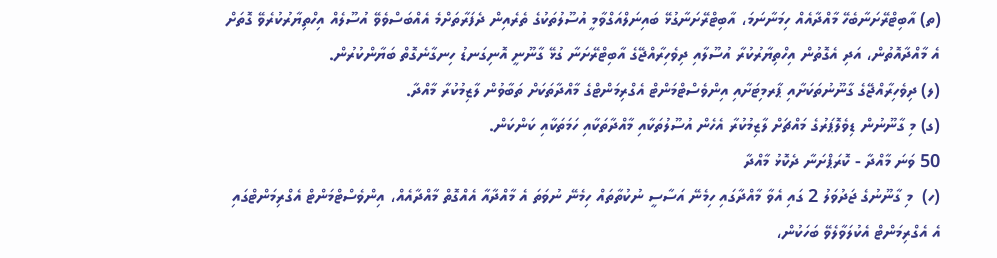(ތ) އާބިޓްރޭށަނާބެހޭ މާއްދާއެއް ހިމަނާނަމަ، އާބިޓްރޭށަނާގުޅޭ ބައިނަލްއަގްވާމީ އުސޫލުތަކުގެ ތެރެއިން ދެފަރާތަށްމެ އެއްބަސްވެވޭ އުސޫލެއް އިހްތިޔާރުކުރެވޭ ގޮތަށް އެ މާއްދާއޮތުން، އަދި އެގޮތުން އިހްތިޔާރުކުރާ އުސޫލާއި ދިވެހިރާއްޖޭގެ އާބިޓްރޭށަނާ ގުޅޭ ގާނޫނީ އޮނިގަނޑު ހިނގާނެގޮތް ބަޔާންކުރުން.
(ލ) ދިވެހިރާއްޖޭގެ ގާނޫނުތަކަށާއި ޕާރމިޓަށާއި އިންވެސްޓްމަންޓް އެގްރިމަންޓްގެ މާއްދާތަކަށް ތަބާވުން ލާޒިމުކުރާ މާއްދާ.
(ގ) މި ގާނޫނުން ޑިވެލޮޕަރުގެ މައްޗަށް ލާޒިމުކުރާ އެހެން އުސޫލުތަކާއި މާއްދާތަކާއި ހަމަތަކާއި ކަންކަން.
50 ވަނަ މާއްދާ - ކޮރަޕްށަނާ ދެކޮޅު މާއްދާ
(ހ)  މި ގާނޫނުގެ ޖަދުވަލު 2 ގައި އެވާ މާއްދާގައި ހިމެނޭ އަސާސީ ނުކުތާތައް ހިމެނޭ ނުވަތަ އެ މާއްދާއާ އެއްގޮތް މާއްދާއެއް، އިންވެސްޓްމަންޓް އެގްރިމަންޓްގައި އެ އެގްރިމަންޓް އެކުލަވާލެވޭ ބަހަކުން،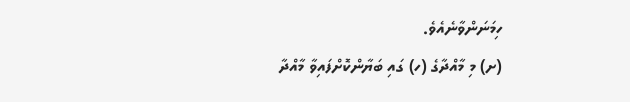ހިމަނަންވާނެއެވެ.
(ށ) މި މާއްދާގެ (ހ) ގައި ބަޔާންކޮށްފައިވާ މާއްދާ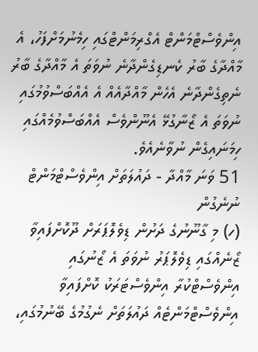އިންވެސްޓްމަންޓް އެގްރިމަންޓްގައި ހިމެނުމަށްފަހު، އެ މާއްދާގެ ބާރު ކެނޑިގެންދާނެ ނުވަތަ އެ މާއްދާގެ ބާރު ނެތިގެންދާނެ އެހެން މާއްދާއެއް އެ އެއްބަސްވުމުގައި ނުވަތަ އެ ޒޯނާގުޅޭ އެނޫންވެސް އެއްބަސްވުމެއްގައި ހިމަނައިގެން ނުވާނެއެވެ.
51 ވަނަ މާއްދާ - ދައުލަތަށް އިންވެސްޓްމަންޓް ނުނެގުން
(ހ) މި ގާނޫނުގެ ދަށުން ޑިވެލޮޕަރަށް ދޫކޮށްފައިވާ ޒޯނެއްގައި ޑިވެލޮޕަރު ނުވަތަ އެ ޒޯނުގައި އިންވެސްޓްކުރާ އިންވެސްޓަރަކު ކޮށްފައިވާ އިންވެސްޓްމަންޓެއް ދައުލަތަށް ނެގުމުގެ ބޭނުމުގައި،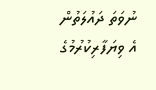ނުވަތަ ދައުލަތުން އެ ވިޔަފާރިކުރުމުގެ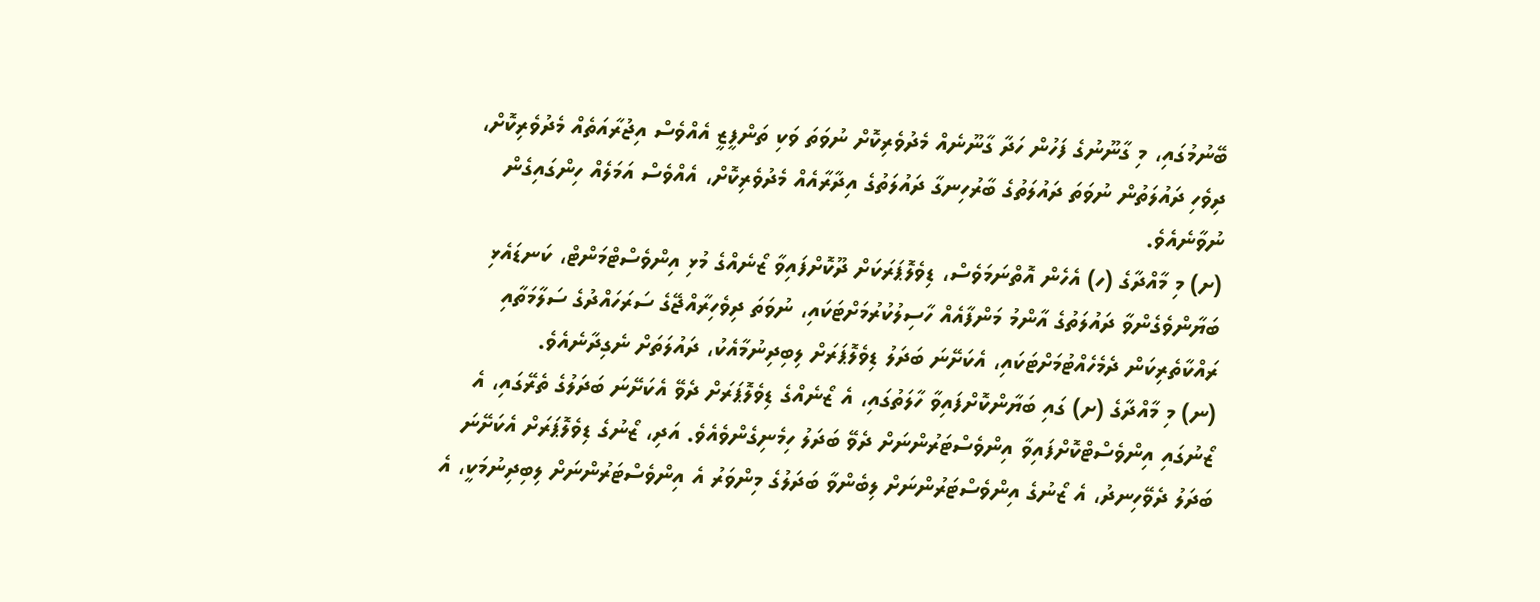ބޭނުމުގައި، މި ގާނޫނުގެ ފަހުން ހަދާ ގާނޫނެއް މެދުވެރިކޮށް ނުވަތަ ވަކި ތަންފީޒީ އެއްވެސް އިޖުރާއަތެއް މެދުވެރިކޮށް، ދިވެހި ދައުލަތުން ނުވަތަ ދައުލަތުގެ ބާރުހިނގާ ދައުލަތުގެ އިދާރާއެއް މެދުވެރިކޮށް، އެއްވެސް އަމަލެއް ހިންގައިގެން ނުވާނެއެވެ.
(ށ) މި މާއްދާގެ (ހ) އެހެން އޮތްނަމަވެސް، ޑިވެލޮޕަރަކަށް ދޫކޮށްފައިވާ ޒޯނެއްގެ މުޅި އިންވެސްޓްމަންޓް، ކަނޑައެޅި ބަޔާންވެގެންވާ ދައުލަތުގެ އާންމު މަންފާއެއް ހާސިލުކުރުމަށްޓަކައި، ނުވަތަ ދިވެހިރާއްޖޭގެ ސަރަހައްދުގެ ސަލާމަތާއި ރައްކާތެރިކަން ދެމެހެއްޓުމަށްޓަކައި، އެކަށޭނަ ބަދަލު ޑިވެލޮޕަރަށް ލިބިދިނުމާއެކު، ދައުލަތަށް ނެގިދާނެއެވެ.
(ނ) މި މާއްދާގެ (ށ) ގައި ބަޔާންކޮށްފައިވާ ހާލަތުގައި، އެ ޒޯނެއްގެ ޑިވެލޮޕަރަށް ދެވޭ އެކަށޭނަ ބަދަލުގެ ތެރޭގައި، އެ ޒޯނުގައި އިންވެސްޓްކޮށްފައިވާ އިންވެސްޓަރުންނަށް ދެވޭ ބަދަލު ހިމެނިގެންވެއެވެ. އަދި، ޒޯނުގެ ޑިވެލޮޕަރަށް އެކަށޭނަ ބަދަލު ދެވޭހިނދު، އެ ޒޯނުގެ އިންވެސްޓަރުންނަށް ލިބެންވާ ބަދަލުގެ މިންވަރު އެ އިންވެސްޓަރުންނަށް ލިބިދިނުމަކީ، އެ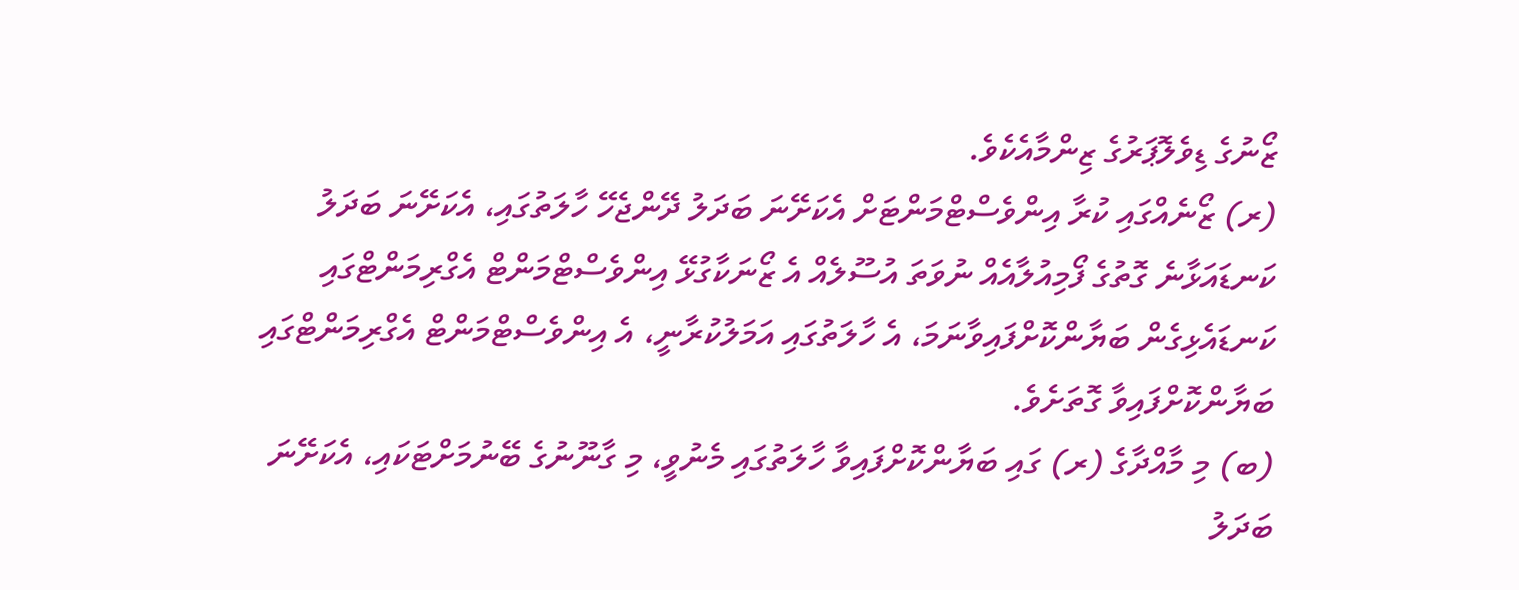ޒޯނުގެ ޑިވެލޮޕަރުގެ ޒިންމާއެކެވެ.
(ރ) ޒޯނެއްގައި ކުރާ އިންވެސްޓްމަންޓަށް އެކަށޭނަ ބަދަލު ދޭންޖެހޭ ހާލަތުގައި، އެކަށޭނަ ބަދަލު ކަނޑައަޅާނެ ގޮތުގެ ފޯމިއުލާއެއް ނުވަތަ އުސޫލެއް އެ ޒޯނަކާގުޅޭ އިންވެސްޓްމަންޓް އެގްރިމަންޓްގައި ކަނޑައެޅިގެން ބަޔާންކޮށްފައިވާނަމަ، އެ ހާލަތުގައި އަމަލުކުރާނީ، އެ އިންވެސްޓްމަންޓް އެގްރިމަންޓްގައި ބަޔާންކޮށްފައިވާ ގޮތަށެވެ.
(ބ) މި މާއްދާގެ (ރ) ގައި ބަޔާންކޮށްފައިވާ ހާލަތުގައި މެނުވީ، މި ގާނޫނުގެ ބޭނުމަށްޓަކައި، އެކަށޭނަ ބަދަލު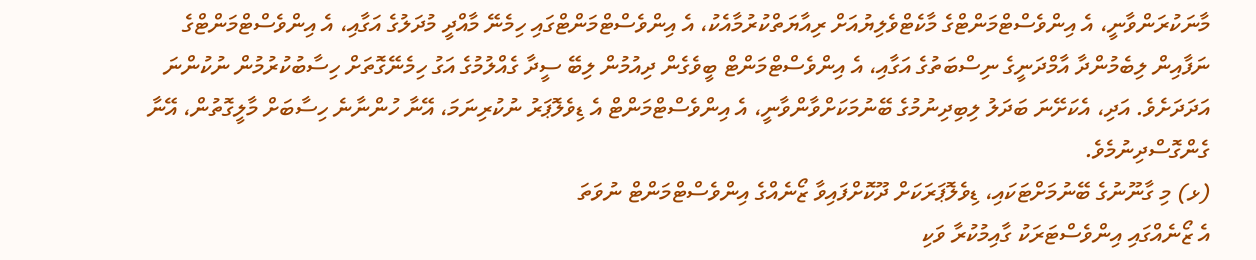މާނަކުރަންވާނީ، އެ އިންވެސްޓްމަންޓްގެ މާކެޓްވެލިޔުއަށް ރިއާޔަތްކުރުމާއެކު، އެ އިންވެސްޓްމަންޓްގައި ހިމެނޭ މާއްދީ މުދަލުގެ އަގާއި، އެ އިންވެސްޓްމަންޓްގެ ނަފާއިން ލިބެމުންދާ އާމްދަނީގެ ނިސްބަތުގެ އަގާއި، އެ އިންވެސްޓްމަންޓް ބީވެގެން ދިއުމުން ލިބޭ ސީދާ ގެއްލުމުގެ އަގު ހިމެނޭގޮތަށް ހިސާބުކުރުމުން ނުކުންނަ އަދަދަށެވެ. އަދި، އެކަށޭނަ ބަދަލު ލިބިދިނުމުގެ ބޭނުމަކަށްވާންވާނީ، އެ އިންވެސްޓްމަންޓް އެ ޑިވެލޮޕަރު ނުކުރިނަމަ، އޭނާ ހުންނާނެ ހިސާބަށް މާލީގޮތުން، އޭނާ ގެންގޮސްދިނުމެވެ.
(ޅ) މި ގާނޫނުގެ ބޭނުމަށްޓަކައި، ޑިވެލޮޕަރަކަށް ދޫކޮށްފައިވާ ޒޯނެއްގެ އިންވެސްޓްމަންޓް ނުވަތަ
އެ ޒޯނެއްގައި އިންވެސްޓަރަކު ގާއިމުކުރާ ވަކި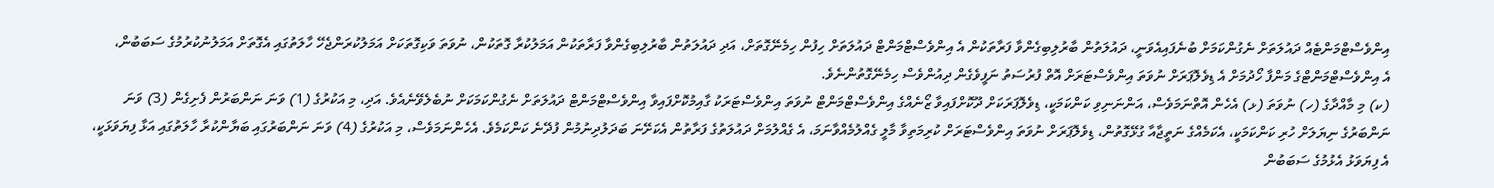އިންވެސްޓްމަންޓެއް ދައުލަތަށް ނެގުންކަމަށް ބުނެފައިއެވަނީ، ދައުލަތުން ބާރުލިބިގެންވާ ފަރާތަކުން އެ އިންވެސްޓްމަންޓް ދައުލަތަށް ހިފުން ހިމެނޭގޮތަށް، އަދި ދައުލަތުން ބާރުލިބިގެންވާ ފަރާތަކުން އަމަލުކުރާ ގޮތަކުން، ނުވަތަ ވަކިގޮތަކަށް އަމަލުކުރަންޖެހޭ ހާލަތުގައި އެގޮތަށް އަމަލުނުކުރުމުގެ ސަބަބުން،
އެ އިންވެސްޓްމަންޓްގެ މަންފާ ހޯދުމަށް އެ ޑިވެލޮޕަރަށް ނުވަތަ އިންވެސްޓަރަށް އޮތް ފުރުސަތު ނަފީވެގެން ދިއުންވެސް ހިމެނޭގޮތުންނެވެ.
(ކ) މި މާއްދާގެ (ހ) ނުވަތަ (ޅ) އެހެން އޮތްނަމަވެސް، އަންނަނިވި ކަންކަމަކީ، ޑިވެލޮޕަރަކަށް ދޫކޮށްފައިވާ ޒޯނެއްގެ އިންވެސްޓްމަންޓް ނުވަތަ އިންވެސްޓަރަކު ގާއިމުކޮށްފައިވާ އިންވެސްޓްމަންޓް ދައުލަތަށް ނެގުންކަމަކަށް ނުބެލެވޭނެއެވެ. އަދި، މި އަކުރުގެ (1) ވަނަ ނަންބަރުން ފެށިގެން (3) ވަނަ ނަންބަރުގެ ނިޔަލަށް ހުރި ކަންކަމަކީ، އެކަމެއްގެ ނަތީޖާއާ ގުޅޭގޮތުން، ޑިވެލޮޕަރަށް ނުވަތަ އިންވެސްޓަރަށް ކުރިމަތިވާ މާލީ ގެއްލުމެއްވާނަމަ، އެ ގެއްލުމަށް ދައުލަތުގެ ފަރާތުން އެކަށޭނަ ބަދަލުދިނުމުން ފުދޭނެ ކަންކަމެވެ. އެހެންނަމަވެސް، މި އަކުރުގެ (4) ވަނަ ނަންބަރުގައި ބަޔާންކުރާ ހާލަތުގައި އަޅާ ފިޔަވަޅަކީ، އެ ފިޔަވަޅު އެޅުމުގެ ސަބަބުން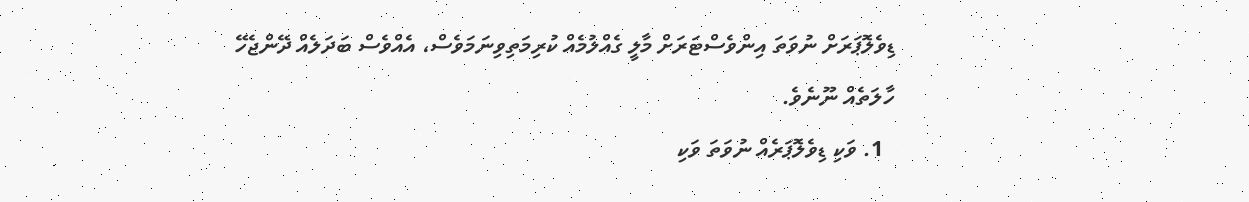ޑިވެލޮޕަރަށް ނުވަތަ އިންވެސްޓަރަށް މާލީ ގެއްލުމެއް ކުރިމަތިވިނަމަވެސް، އެއްވެސް ބަދަލެއް ދޭންޖެހޭ ހާލަތެއް ނޫނެވެ.
  1. ވަކި ޑިވެލޮޕަރެއް ނުވަތަ ވަކި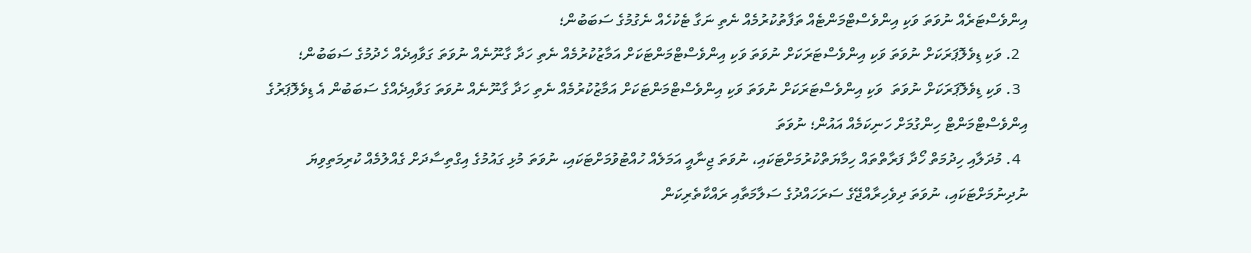އިންވެސްޓަރެއް ނުވަތަ ވަކި އިންވެސްޓްމަންޓެއް ތަފާތުކުރުމެއް ނެތި ނަގާ ޓެކުހެއް ނެގުމުގެ ސަބަބުން؛
  2. ވަކި ޑިވެލޮޕަރަކަށް ނުވަތަ ވަކި އިންވެސްޓަރަކަށް ނުވަތަ ވަކި އިންވެސްޓްމަންޓަކަށް އަމާޒުކުރުމެއް ނެތި ހަދާ ގާނޫނެއް ނުވަތަ ގަވާއިދެއް ހެދުމުގެ ސަބަބުން؛
  3. ވަކި ޑިވެލޮޕަރަކަށް ނުވަތަ  ވަކި އިންވެސްޓަރަކަށް ނުވަތަ ވަކި އިންވެސްޓްމަންޓަކަށް އަމާޒުކުރުމެއް ނެތި ހަދާ ގާނޫނެއް ނުވަތަ ގަވާއިދެއްގެ ސަބަބުން އެ ޑިވެލޮޕަރުގެ އިންވެސްޓްމަންޓް ހިންގުމަށް ހަނިކަމެއް އައުން؛ ނުވަތަ
  4. މުދަލާއި ހިދުމަތް ހޯދާ ފަރާތްތައް ހިމާޔަތްކުރުމަށްޓަކައި، ނުވަތަ ޖިނާއީ އަމަލެއް ހުއްޓުވުމަށްޓަކައި، ނުވަތަ މުޅި ގައުމުގެ އިގްތިސާދަށް ގެއްލުމެއް ކުރިމަތިވިޔަ ނުދިނުމަށްޓަކައި، ނުވަތަ ދިވެހިރާއްޖޭގެ ސަރަހައްދުގެ ސަލާމަތާއި ރައްކާތެރިކަން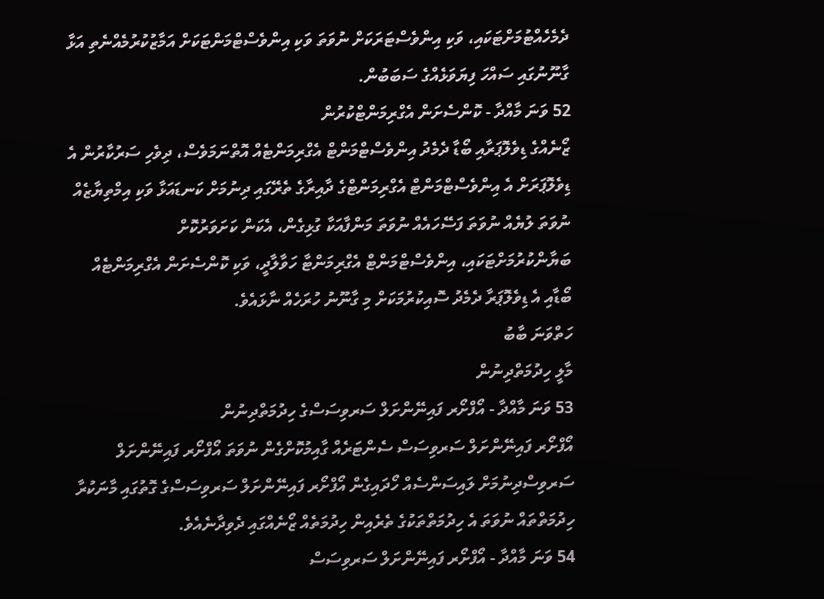ދެމެހެއްޓުމަށްޓަކައި، ވަކި އިންވެސްޓަރަކަށް ނުވަތަ ވަކި އިންވެސްޓްމަންޓަކަށް އަމާޒުކުރުމެއްނެތި އަޅާ ގާނޫނުގައި ސައްހަ ފިޔަވަޅެއްގެ ސަބަބުން.
52 ވަނަ މާއްދާ - ކޮންސެށަން އެގްރިމަންޓްކުރުން
ޒޯނެއްގެ ޑިވެލޮޕަރާއި ބޯޑާ ދެމެދު އިންވެސްޓްމަންޓް އެގްރިމަންޓެއް އޮތްނަމަވެސް، ދިވެހި ސަރުކާރުން އެ ޑިވެލޮޕަރަށް އެ އިންވެސްޓްމަންޓް އެގްރިމަންޓްގެ ދާއިރާގެ ތެރޭގައި ދިނުމަށް ކަނޑައަޅާ ވަކި އިމްތިޔާޒެއް ނުވަތަ ލުޔެއް ނުވަތަ ފަސޭހައެއް ނުވަތަ މަންފާއަކާ ގުޅިގެން، އެކަން ކަށަވަރުކޮށް ބަޔާންކުރުމަށްޓަކައި، އިންވެސްޓްމަންޓް އެގްރިމަންޓާ ހަވާލާދީ، ވަކި ކޮންސެށަން އެގްރިމަންޓެއް ބޯޑާއި އެ ޑިވެލޮޕަރާ ދެމެދު ސޮއިކުރުމަކަށް މި ގާނޫނު ހުރަހެއް ނާޅައެވެ.
ހަތްވަނަ ބާބު
މާލީ ހިދުމަތްދިނުން
53 ވަނަ މާއްދާ - އޯފްށޯރ ފައިނޭންށަލް ސަރވިސަސްގެ ހިދުމަތްދިނުން
އޯފްށޯރ ފައިނޭންށަލް ސަރވިސަސް ސެންޓަރެއް ގާއިމުކޮށްގެން ނުވަތަ އޯފްށޯރ ފައިނޭންށަލް ސަރވިސްދިނުމަށް ލައިސަންސެއް ހޯދައިގެން އޯފްށޯރ ފައިނޭންށަލް ސަރވިސަސްގެ ގޮތުގައި މާނަކުރާ ހިދުމަތްތައް ނުވަތަ އެ ހިދުމަތްތަކުގެ ތެރެއިން ހިދުމަތެއް ޒޯނެއްގައި ދެވިދާނެއެވެ.
54 ވަނަ މާއްދާ - އޯފްށޯރ ފައިނޭންށަލް ސަރވިސަސް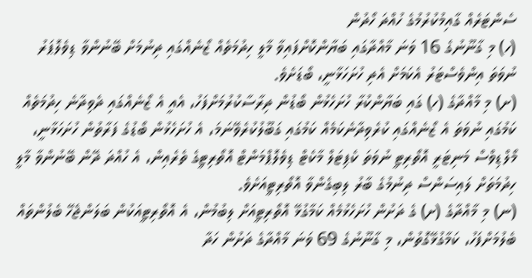ސެންޓަރެއް ގާއިމުކުރުމުގެ ހުއްދަ ހޯދުން
(ހ) މި ގާނޫނުގެ 16 ވަނަ މާއްދާގައި ބަޔާންކޮށްފައިވާ މާލީ ހިދުމަތެއް ޒޯނެއްގައި ދިނުމަށް ބޭނުންވާ ޑިވެލޮޕަރު ނުވަތަ އިންވެސްޓަރު އެކަމަށް އެދި ހުށަހަޅާނީ، ބޯޑަށެވެ.
(ށ) މި މާއްދާގެ (ހ) ގައި ބަޔާންކުރާ ހުށަހެޅުން ބޯޑުން ދިރާސާކުރުމަށްފަހު، އެއީ އެ ޒޯނެއްގައި ދެވިދާނެ ހިދުމަތެއް ކަމުގައި ނުވަތަ އެ ޒޯނެއްގައި ކުރެވިދާނެކަމެއް ކަމުގައި ގަބޫލުކުރެވޭނަމަ، އެ ހުށަހެޅުން ބޯޑުގެ ފަރާތުން ހުށަހަޅާނީ، މޯލްޑިވްސް މަނިޓަރީ އޮތޯރިޓީ ނުވަތަ ކެޕިޓަލް މާކެޓް ޑިވެލޮޕްމަންޓް އޮތޯރިޓީގެ ތެރެއިން، އެ ހުއްދަ ދޭން ބޭނުންވާ މާލީ ހިދުމަތަށް ލައިސަންސް ދިނުމުގެ ބާރު ލިބިގެންވާ އޮތޯރިޓީއަށެވެ.
(ނ) މި މާއްދާގެ (ށ) ގެ ދަށުން ހުށަހެޅުމެއް ކަމާގުޅޭ އޮތޯރިޓީއަށް ލިބުމުން، އެ އޮތޯރިޓީއަކުން ބަލަންޖެހޭ ބެލުންތައް ބެލުމަށްފަހު، ކަމާގުޅޭގޮތުން، މި ގާނޫނުގެ 69 ވަނަ މާއްދާގެ ދަށުން ހަދާ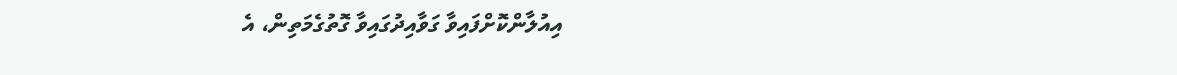އިއުލާންކޮށްފައިވާ ގަވާއިދުގައިވާ ގޮތުގެމަތިން، އެ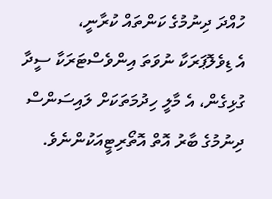ހުއްދަ ދިނުމުގެ ކަންތައް ކުރާނީ،
އެ ޑިވެލޮޕަރަކާ ނުވަތަ އިންވެސްޓަރަކާ ސީދާ ގުޅިގެން، އެ މާލީ ހިދުމަތަކަށް ލައިސަންސް ދިނުމުގެ ބާރު އޮތް އޮތޯރިޓީއަކުންނެވެ.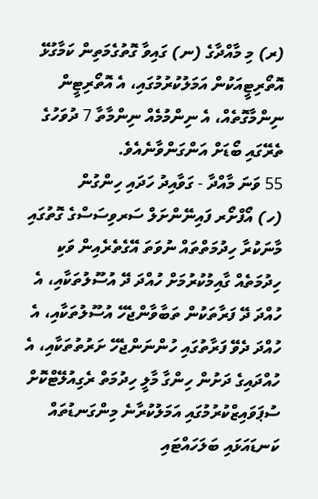(ރ) މި މާއްދާގެ (ނ) ގައިވާ ގޮތުގެމަތިން ކަމާގުޅޭ އޮތޯރިޓީއަކުން އަމަލުކުރުމުގައި، އެ އޮތޯރިޓީން ނިންމާގޮތެއް، އެ ނިންމުމެއް ނިންމާތާ 7 ދުވަހުގެ ތެރޭގައި ބޯޑަށް އަންގަންވާނެއެވެ.
55 ވަނަ މާއްދާ - ގަވާއިދު ހަދައި ހިންގުން
(ހ) އޯފްށޯރ ފައިނޭންށަލް ސަރވިސަސްގެ ގޮތުގައި މާނަކުރާ ހިދުމަތްތައް ނުވަތަ އޭގެތެރެއިން ވަކި ހިދުމަތެއް ގާއިމުކުރުމަށް ހުއްދަ ދޭ އުސޫލުތަކާއި، އެ ހުއްދަ ދޭ ފަރާތަކުން ތަބާވާންޖެހޭ އުސޫލުތަކާއި، އެ ހުއްދަ ދެވޭ ފަރާތުގައި ހުންނަންޖެހޭ ށަރުތުތަކާއި، އެ ހުއްދައިގެ ދަށުން ހިންގާ މާލީ ހިދުމަތް ރެގިއުލޭޓްކޮށް ސުޕަވައިޒްކުރުމުގައި އަމަލުކުރާނެ މިންގަނޑުތައް ކަނޑައަޅައި ބަލަހައްޓައި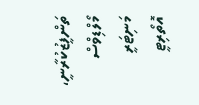ތަންފީޒުކުރާނީ، މޯލްޑިވްސް މަނިޓަރީ އޮތޯރިޓީ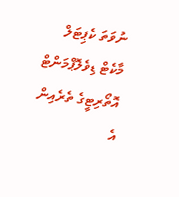ނުވަތަ ކެޕިޓަލް މާކެޓް ޑިވެލޮޕްމަންޓް އޮތޯރިޓީގެ ތެރެއިން އެ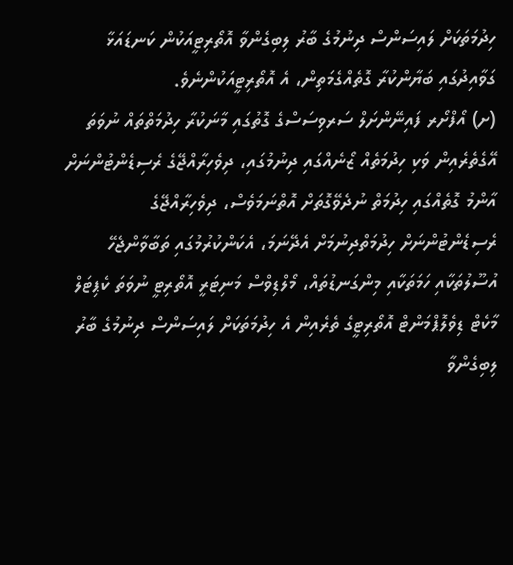ހިދުމަތަކަށް ލައިސަންސް ދިނުމުގެ ބާރު ލިބިގެންވާ އޮތޯރިޓީއަކުން ކަނޑައަޅާ ގަވާއިދުގައި ބަޔާންކުރާ ގޮތެއްގެމަތިން، އެ އޮތޯރިޓީއަކުންނެވެ.
(ށ) އޯފްށޯރ ފައިނޭންށަލް ސަރވިސަސްގެ ގޮތުގައި މާނަކުރާ ހިދުމަތްތައް ނުވަތަ އޭގެތެރެއިން ވަކި ހިދުމަތެއް ޒޯނެއްގައި ދިނުމުގައި، ދިވެހިރާއްޖޭގެ ރެސިޑެންޓުންނަށް އާންމު ގޮތެއްގައި ހިދުމަތް ނުދެވޭގޮތަށް އޮތްނަމަވެސް، ދިވެހިރާއްޖޭގެ ރެސިޑެންޓުންނަށް ހިދުމަތްދިނުމަށް އެދޭނަމަ، އެކަންކުރުމުގައި ތަބާވާންޖެހޭ އުސޫލުތަކާއި ހަމަތަކާއި މިންގަނޑުތައް، މޯލްޑިވްސް މަނިޓަރީ އޮތޯރިޓީ ނުވަތަ ކެޕިޓަލް މާކެޓް ޑިވެލޮޕްމަންޓް އޮތޯރިޓީގެ ތެރެއިން އެ ހިދުމަތަކަށް ލައިސަންސް ދިނުމުގެ ބާރު ލިބިގެންވާ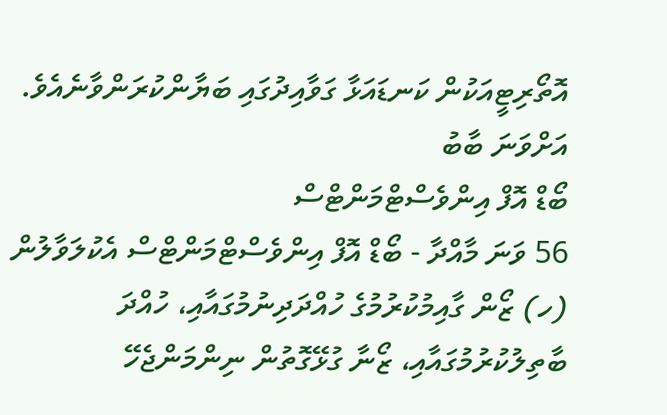އޮތޯރިޓީއަކުން ކަނޑައަޅާ ގަވާއިދުގައި ބަޔާންކުރަންވާނެއެވެ.
އަށްވަނަ ބާބު
ބޯޑް އޮފް އިންވެސްޓްމަންޓްސް
56 ވަނަ މާއްދާ - ބޯޑް އޮފް އިންވެސްޓްމަންޓްސް އެކުލަވާލުން
(ހ) ޒޯން ގާއިމުކުރުމުގެ ހުއްދަދިނުމުގައާއި، ހުއްދަ ބާތިލުކުރުމުގައާއި، ޒޯނާ ގުޅޭގޮތުން ނިންމަންޖެހޭ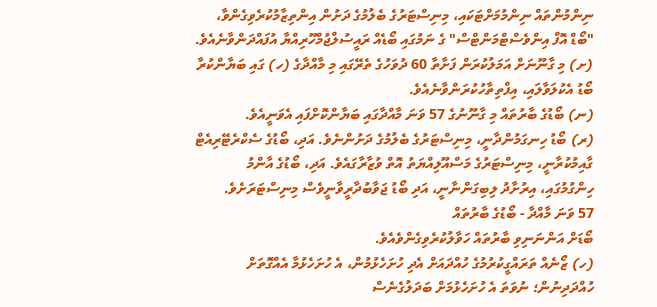ނިންމުންތައް ނިންމުމަށްޓަކައި، މިނިސްޓަރުގެ ބެލުމުގެ ދަށުން އިންތިޒާމުކުރެވިގެންވާ، "ބޯޑް އޮފް އިންވެސްޓްމަންޓްސް" ގެ ނަމުގައި ބޯޑެއް ރައީސުލްޖުމްހޫރިއްޔާ އުފައްދަންވާނެއެވެ.
(ށ) މި ގާނޫނަށް އަމަލުކުރަން ފަށާތާ 60 ދުވަހުގެ ތެރޭގައި މި މާއްދާގެ (ހ) ގައި ބަޔާންކުރާ ބޯޑު އެކުލަވާލައި، އިފްތިތާހުކުރަންވާނެއެވެ.
(ނ) ބޯޑުގެ ބާރުތައް މި ގާނޫނުގެ 57 ވަނަ މާއްދާގައި ބަޔާންކޮށްފައި އެވަނީއެވެ.
(ރ) ބޯޑު ހިނގަމުންދާނީ، މިނިސްޓަރުގެ ބެލުމުގެ ދަށުންނެވެ. އަދި، ބޯޑުގެ ސެކްރެޓޭރިއެޓް ގާއިމުކުރާނީ، މިނިސްޓަރުގެ މަސްއޫލިއްޔަތު އޮތް ވުޒާރާގައެވެ. އަދި، ބޯޑުގެ އާންމު ހިންގުމުގައި، އިރުށާދު ލިބިގަންނާނީ، އަދި ބޯޑު ޖަވާބުދާރީވާނީވެސް މިނިސްޓަރަށެވެ.
57 ވަނަ މާއްދާ - ބޯޑުގެ ބާރުތައް
ބޯޑަށް އަންނަނިވި ބާރުތައް ހަވާލުކުރެވިގެންވެއެވެ.
(ހ) ޒޯނެއް ތަރައްގީކުރުމުގެ ހުއްދައަށް އެދި ހުށަހެޅުމުން، އެ ހުށަހެޅުމާ އެއްގޮތަށް ހުއްދަދިނުން؛ ނުވަތަ އެ ހުށަހެޅުމަށް ބަދަލުގެނެސް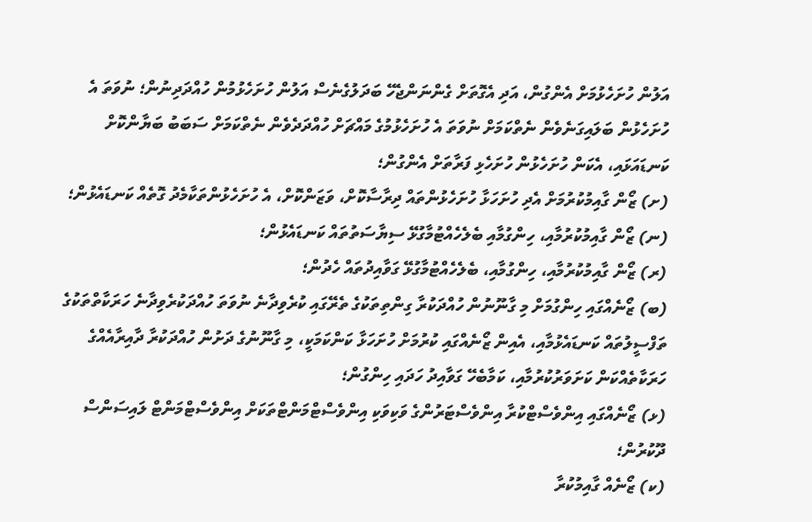އަލުން ހުށަހެޅުމަށް އެންގުން، އަދި އެގޮތަށް ގެންނަންޖެހޭ ބަދަލުގެނެސް އަލުން ހުށަހެޅުމުން ހުއްދަދިނުން؛ ނުވަތަ އެ ހުށަހެޅުން ބަލައިގަނެވެން ނެތްކަމަށް ނުވަތަ އެ ހުށަހެޅުމުގެ މައްޗަށް ހުއްދަދެވެން ނެތްކަމަށް ސަބަބު ބަޔާންކޮށް ކަނޑައަޅައި، އެކަން ހުށަހެޅުން ހުށަހެޅި ފަރާތަށް އެންގުން؛
(ށ) ޒޯން ގާއިމުކުރުމަށް އެދި ހުށަހަޅާ ހުށަހެޅުންތައް ދިރާސާކޮށް، ވަޒަންކޮށް، އެ ހުށަހެޅުންތަކާމެދު ގޮތެއް ކަނޑައެޅުން؛
(ނ) ޒޯން ގާއިމުކުރުމާއި، ހިންގުމާއި ބެލެހެއްޓުމާގުޅޭ ސިޔާސަތުތައް ކަނޑައެޅުން؛
(ރ) ޒޯން ގާއިމުކުރުމާއި، ހިންގުމާއި، ބެލެހެއްޓުމާގުޅޭ ގަވާއިދުތައް ހެދުން؛
(ބ) ޒޯނެއްގައި ހިންގުމަށް މި ގާނޫނުން ހުއްދަކުރާ ގިންތިތަކުގެ ތެރޭގައި ކުރެވިދާނެ ނުވަތަ ހުއްދަކުރެވިދާނެ ހަރަކާތްތަކުގެ ތަފްސީލުތައް ކަނޑައެޅުމާއި، އެއިން ޒޯނެއްގައި ކުރުމަށް ހުށަހަޅާ ކަންކަމަކީ، މި ގާނޫނުގެ ދަށުން ހުއްދަކުރާ ދާއިރާއެއްގެ ހަރަކާތެއްކަން ކަށަވަރުކުރުމާއި، ކަމާބެހޭ ގަވާއިދު ހަދައި ހިންގުން؛
(ޅ) ޒޯނެއްގައި އިންވެސްޓްކުރާ އިންވެސްޓަރުންގެ ވަކިވަކި އިންވެސްޓްމަންޓްތަކަށް އިންވެސްޓްމަންޓް ލައިސަންސް ދޫކުރުން؛
(ކ) ޒޯނެއް ގާއިމުކުރާ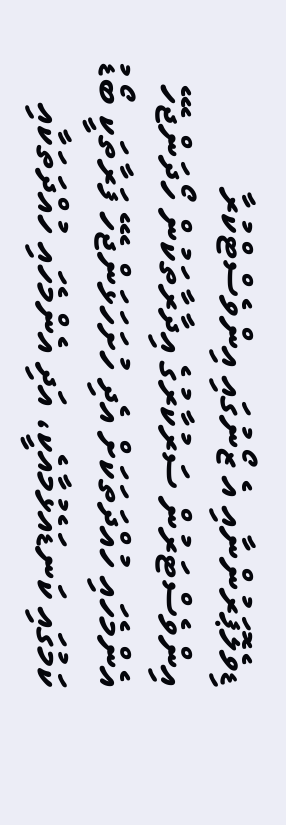ޑިވެލޮޕަރުންނާއި އެ ޒޯނުގައި އިންވެސްޓްކުރާ އިންވެސްޓަރުން ސަރުކާރުގެ އިދާރާތަކުން ހޯދަންޖެހޭ އެންމެހައި ހުއްދަތަކަށް އެދި ހުށަހަޅަންޖެހޭ ފަރާތަކީ ބޯޑު ކަމުގައި ކަނޑައެޅުމާއެކީ، އަދި އެންމެހައި ހުއްދަތަކާއި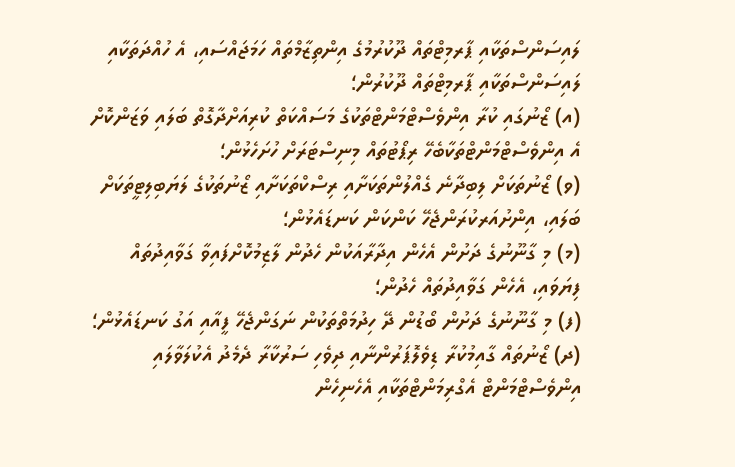ލައިސަންސްތަކާއި ޕާރމިޓްތައް ދޫކުރުމުގެ އިންތިޒާމްތައް ހަމަޖައްސައި، އެ ހުއްދަތަކާއި ލައިސަންސްތަކާއި ޕާރމިޓްތައް ދޫކުރުން؛
(އ) ޒޯނުގައި ކުރާ އިންވެސްޓްމަންޓްތަކުގެ މަސައްކަތް ކުރިއަށްދާގޮތް ބަލައި ވަޒަންކޮށް އެ އިންވެސްޓްމަންޓްތަކާބެހޭ ރިޕޯޓުތައް މިނިސްޓަރަށް ހުށަހެޅުން؛
(ވ) ޒޯނުތަކަށް ލިބިދާނެ ގެއްލުންތަކަށާއި ރިސްކްތަކަށާއި ޒޯނުތަކުގެ ލަޔަބިލިޓީތަކަށް ބަލައި، އިންށުއަރކުރަންޖެހޭ ކަންކަން ކަނޑައެޅުން؛
(މ) މި ގާނޫނުގެ ދަށުން އެހެން އިދާރާއަކުން ހެދުން ލާޒިމުކޮށްފައިވާ ގަވާއިދުތައް ފިޔަވައި، އެހެން ގަވާއިދުތައް ހެދުން؛
(ފ) މި ގާނޫނުގެ ދަށުން ބޯޑުން ދޭ ހިދުމަތްތަކުން ނަގަންޖެހޭ ފީއާއި އަގު ކަނޑައެޅުން؛
(ދ) ޒޯނުތައް ގާއިމުކުރާ ޑިވެލޮޕަރުންނާއި ދިވެހި ސަރުކާރާ ދެމެދު އެކުލަވާލައި އިންވެސްޓްމަންޓް އެގްރިމަންޓްތަކާއި އެހެނިހެން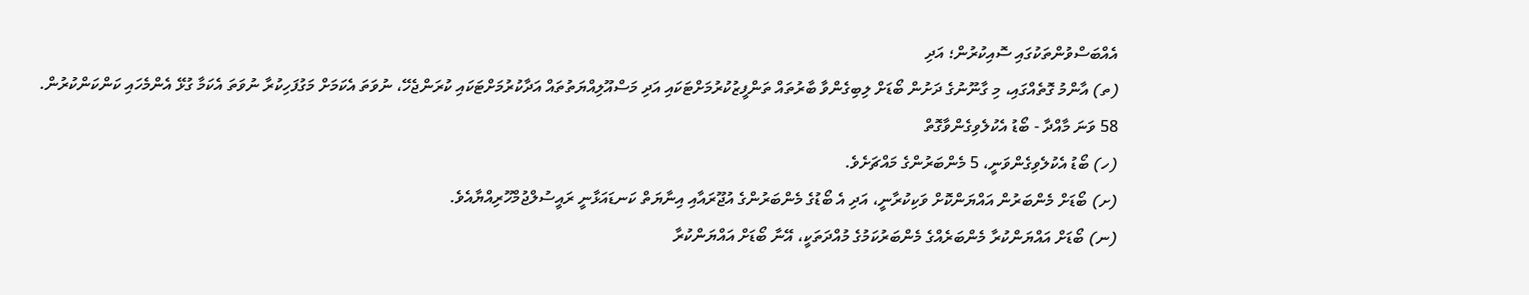އެއްބަސްވުންތަކުގައި ސޮއިކުރުން؛ އަދި
(ތ) އާންމު ގޮތެއްގައި، މި ގާނޫނުގެ ދަށުން ބޯޑަށް ލިބިގެންވާ ބާރުތައް ތަންފީޒުކުރުމަށްޓަކައި އަދި މަސްއޫލިއްޔަތުތައް އަދާކުރުމަށްޓަކައި ކުރަންޖެހޭ، ނުވަތަ އެކަމަށް މަގުފަހިކުރާ ނުވަތަ އެކަމާ ގުޅޭ އެންމެހައި ކަންކަންކުރުން.
58 ވަނަ މާއްދާ - ބޯޑު އެކުލެވިގެންވާގޮތް
(ހ) ބޯޑު އެކުލެވިގެންވަނީ، 5 މެންބަރުންގެ މައްޗަށެވެ.
(ށ) ބޯޑަށް މެންބަރުން އައްޔަންކޮށް ވަކިކުރާނީ، އަދި އެ ބޯޑުގެ މެންބަރުންގެ އުޖޫރައާއި އިނާޔަތް ކަނޑައަޅާނީ ރައީސުލްޖުމްހޫރިއްޔާއެވެ.
(ނ) ބޯޑަށް އައްޔަންކުރާ މެންބަރެއްގެ މެންބަރުކަމުގެ މުއްދަތަކީ، އޭނާ ބޯޑަށް އައްޔަންކުރާ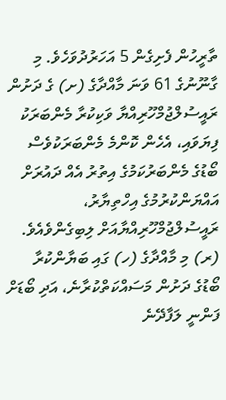ތާރީހުން ފެށިގެން 5 އަހަރުދުވަހެވެ. މި ގާނޫނުގެ 61 ވަނަ މާއްދާގެ (ށ) ގެ ދަށުން ރައީސުލްޖުމްހޫރިއްޔާ ވަކިކުރާ މެންބަރަކު ފިޔަވައި، އެހެން ކޮންމެ މެންބަރަކުވެސް ބޯޑުގެ މެންބަރުކަމުގެ އިތުރު އެއް ދައުރަށް އައްޔަންކުރުމުގެ އިހްތިޔާރު، ރައީސުލްޖުމްހޫރިއްޔާއަށް ލިބިގެންވެއެވެ.
(ރ) މި މާއްދާގެ (ހ) ގައި ބަޔާންކުރާ ބޯޑުގެ ދަށުން މަސައްކަތްކުރާނެ، އަދި ބޯޑަށް ފަންނީ ލަފާދޭނެ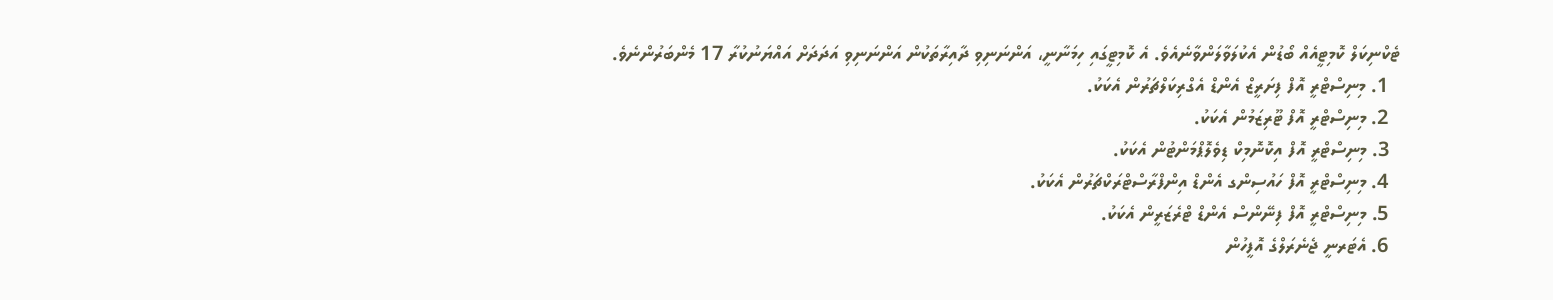ޓެކްނިކަލް ކޮމިޓީއެއް ބޯޑުން އެކުލަވާލަންވާނެއެވެ. އެ ކޮމިޓީގައި ހިމަނާނީ، އަންނަނިވި ދާއިރާތަކުން އަންނަނިވި އަދަދަށް އައްޔަނުކުރާ 17 މެންބަރުންނެވެ.
  1. މިނިސްޓްރީ އޮފް ފިށަރީޒް އެންޑް އެގްރިކަލްޗަރުން އެކަކު.
  2. މިނިސްޓްރީ އޮފް ޓޫރިޒަމުން އެކަކު.
  3. މިނިސްޓްރީ އޮފް އިކޮނޮމިކް ޑިވެލޮޕްމަންޓުން އެކަކު.
  4. މިނިސްޓްރީ އޮފް ހައުސިންގ އެންޑް އިންފްރާސްޓްރަކްޗަރުން އެކަކު.
  5. މިނިސްޓްރީ އޮފް ފިނޭންސް އެންޑް ޓްރެޒަރީން އެކަކު.
  6. އެޓަރނީ ޖެނެރަލްގެ އޮފީހުން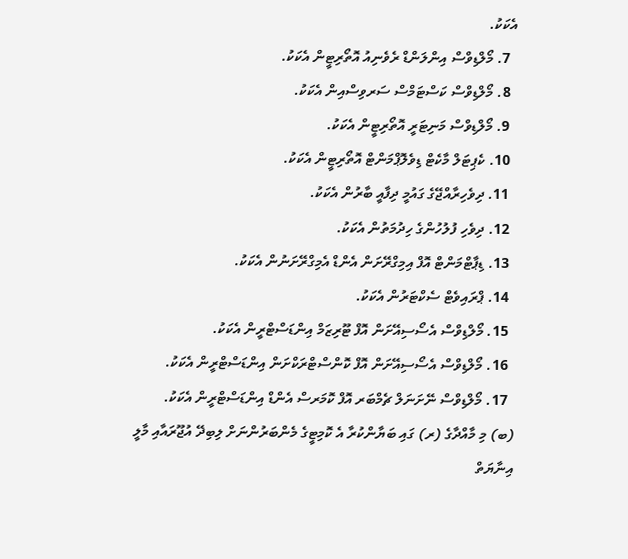އެކަކު.
  7. މޯލްޑިވްސް އިންލަންޑް ރެވެނިއު އޮތޯރިޓީން އެކަކު.
  8. މޯލްޑިވްސް ކަސްޓަމްސް ސަރވިސްއިން އެކަކު.
  9. މޯލްޑިވްސް މަނިޓަރީ އޮތޯރިޓީން އެކަކު.
  10. ކެޕިޓަލް މާކެޓް ޑިވެލޮޕްމަންޓް އޮތޯރިޓީން އެކަކު.
  11. ދިވެހިރާއްޖޭގެ ގައުމީ ދިފާއީ ބާރުން އެކަކު.
  12. ދިވެހި ފުލުހުންގެ ހިދުމަތުން އެކަކު.
  13. ޑިޕާޓްމަންޓް އޮފް އިމިގްރޭށަން އެންޑް އެމިގްރޭށަނުން އެކަކު.
  14. ޕްރައިވެޓް ސެކްޓަރުން އެކަކު.
  15. މޯލްޑިވްސް އެސޯސިއޭށަން އޮފް ޓޫރިޒަމް އިންޑަސްޓްރީން އެކަކު.
  16. މޯލްޑިވްސް އެސޯސިއޭށަން އޮފް ކޮންސްޓްރަކްށަން އިންޑަސްޓްރީން އެކަކު.
  17. މޯލްޑިވްސް ނޭށަނަލް ޗެމްބަރ އޮފް ކޮމަރސް އެންޑް އިންޑަސްޓްރީން އެކަކު.
(ބ) މި މާއްދާގެ (ރ) ގައި ބަޔާންކުރާ އެ ކޮމިޓީގެ މެންބަރުންނަށް ލިބިދޭ އުޖޫރައާއި މާލީ އިނާޔަތް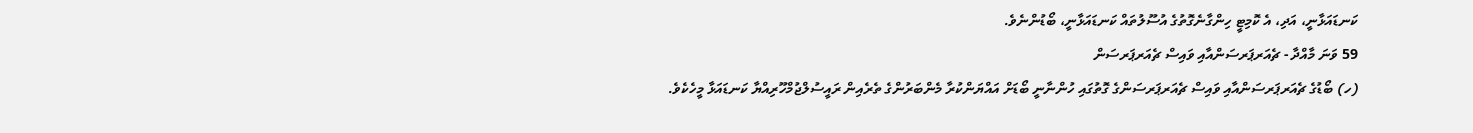ކަނޑައަޅާނީ، އަދި، އެ ކޮމިޓީ ހިންގާނެގޮތުގެ އުސޫލުތައް ކަނޑައަޅާނީ، ބޯޑުންނެވެ.
59 ވަނަ މާއްދާ - ޗެއަރޕަރސަންއާއި ވައިސް ޗެއަރޕަރސަން
(ހ) ބޯޑުގެ ޗެއަރޕަރސަންއާއި ވައިސް ޗެއަރޕަރސަންގެ ގޮތުގައި ހުންނާނީ ބޯޑަށް އައްޔަންކުރާ މެންބަރުންގެ ތެރެއިން ރައީސުލްޖުމްހޫރިއްޔާ ކަނޑައަޅާ މީހެކެވެ.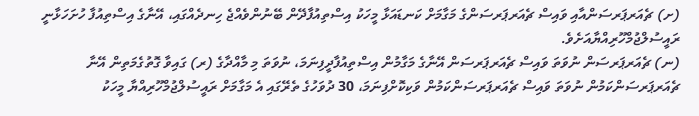(ށ) ޗެއަރޕަރސަންއާއި ވައިސް ޗެއަރޕަރސަންގެ މަގާމަށް ކަނޑައަޅާ މީހަކު އިސްތިއުފާދޭން ބޭނުންވެއްޖެ ހިނދެއްގައި، އޭނާގެ އިސްތިއުފާ ހުށަހަޅާނީ ރައީސުލްޖުމްހޫރިއްޔާއަށެވެ.
(ނ) ޗެއަރޕަރސަން ނުވަތަ ވައިސް ޗެއަރޕަރސަން އޭނާގެ މަގާމުން އިސްތިއުފާދީފިނަމަ، ނުވަތަ މި މާއްދާގެ (ރ) ގައިވާ ގޮތުގެމަތިން އޭނާ ޗެއަރޕަރސަންކަމުން ނުވަތަ ވައިސް ޗެއަރޕަރސަންކަމުން ވަކިކޮށްފިނަމަ، 30 ދުވަހުގެ ތެރޭގައި އެ މަގާމަށް ރައީސުލްޖުމްހޫރިއްޔާ މީހަކު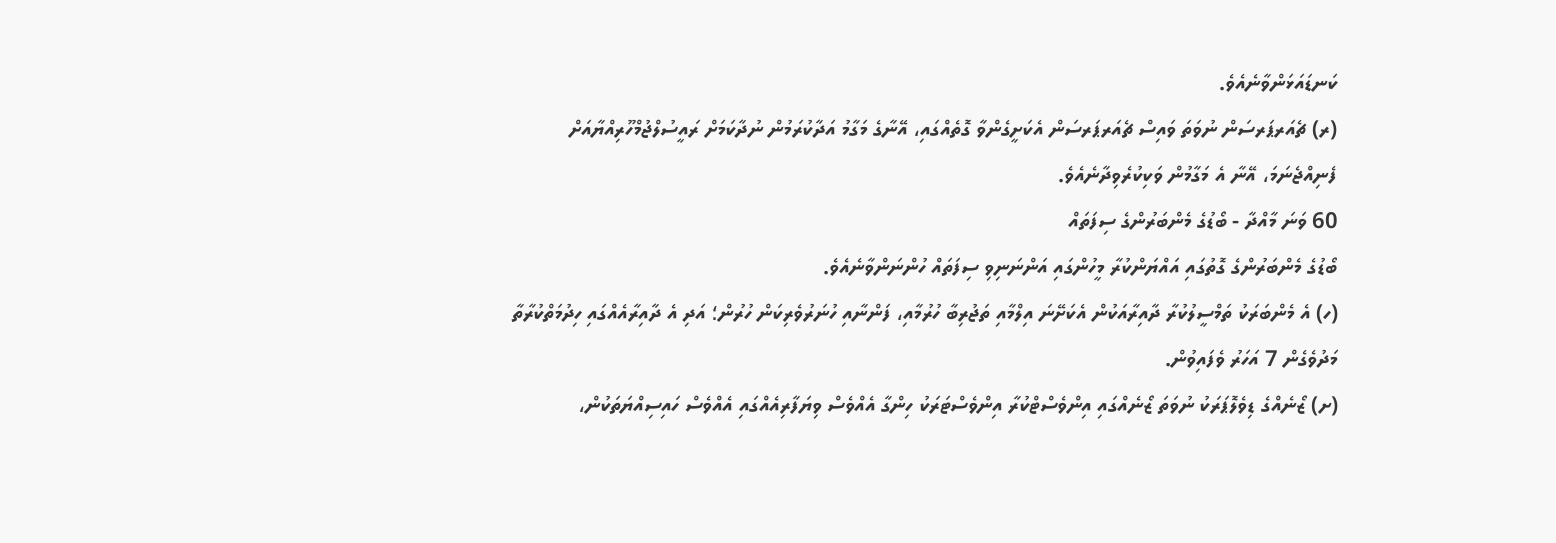ކަނޑައަޅަންވާނެއެވެ.
(ރ) ޗެއަރޕަރސަން ނުވަތަ ވައިސް ޗެއަރޕަރސަން އެކަށީގެންވާ ގޮތެއްގައި، އޭނާގެ މަގާމު އަދާކުރަމުން ނުދާކަމަށް ރައީސުލްޖުމްހޫރިއްޔާއަށް ފެނިއްޖެނަމަ، އޭނާ އެ މަގާމުން ވަކިކުރެވިދާނެއެވެ.
60 ވަނަ މާއްދާ - ބޯޑުގެ މެންބަރުންގެ ސިފަތައް
ބޯޑުގެ މެންބަރުންގެ ގޮތުގައި އައްޔަންކުރާ މީހުންގައި އަންނަނިވި ސިފަތައް ހުންނަންވާނެއެވެ.
(ހ) އެ މެންބަރަކު ތަމްސީލުކުރާ ދާއިރާއަކުން އެކަށޭނަ އިލްމާއި ތަޖުރިބާ ހުރުމާއި، ފަންނާއި ހުނަރުވެރިކަން ހުރުން؛ އަދި އެ ދާއިރާއެއްގައި ހިދުމަތްކުރާތާ މަދުވެގެން 7 އަހަރު ވެފައިވުން.
(ށ) ޒޯނެއްގެ ޑިވެލޮޕަރަކު ނުވަތަ ޒޯނެއްގައި އިންވެސްޓްކުރާ އިންވެސްޓަރަކު ހިންގާ އެއްވެސް ވިޔަފާރިއެއްގައި އެއްވެސް ހައިސިއްޔަތަކުން،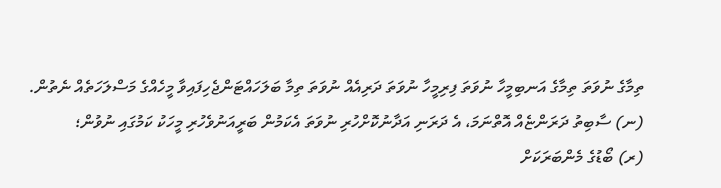ތިމާގެ ނުވަތަ ތިމާގެ އަނބިމީހާ ނުވަތަ ފިރިމީހާ ނުވަތަ ދަރިއެއް ނުވަތަ ތިމާ ބަލަހައްޓަންޖެހިފައިވާ މީހެއްގެ މަސްލަހަތެއް ނެތުން.
(ނ) ސާބިތު ދަރަންޏެއް އޮތްނަމަ، އެ ދަރަނި އަދާނުކޮށްހުރި ނުވަތަ އެކަމުން ބަރީއަނުވެހުރި މީހަކު ކަމުގައި ނުވުން؛
(ރ) ބޯޑުގެ މެންބަރަކަށް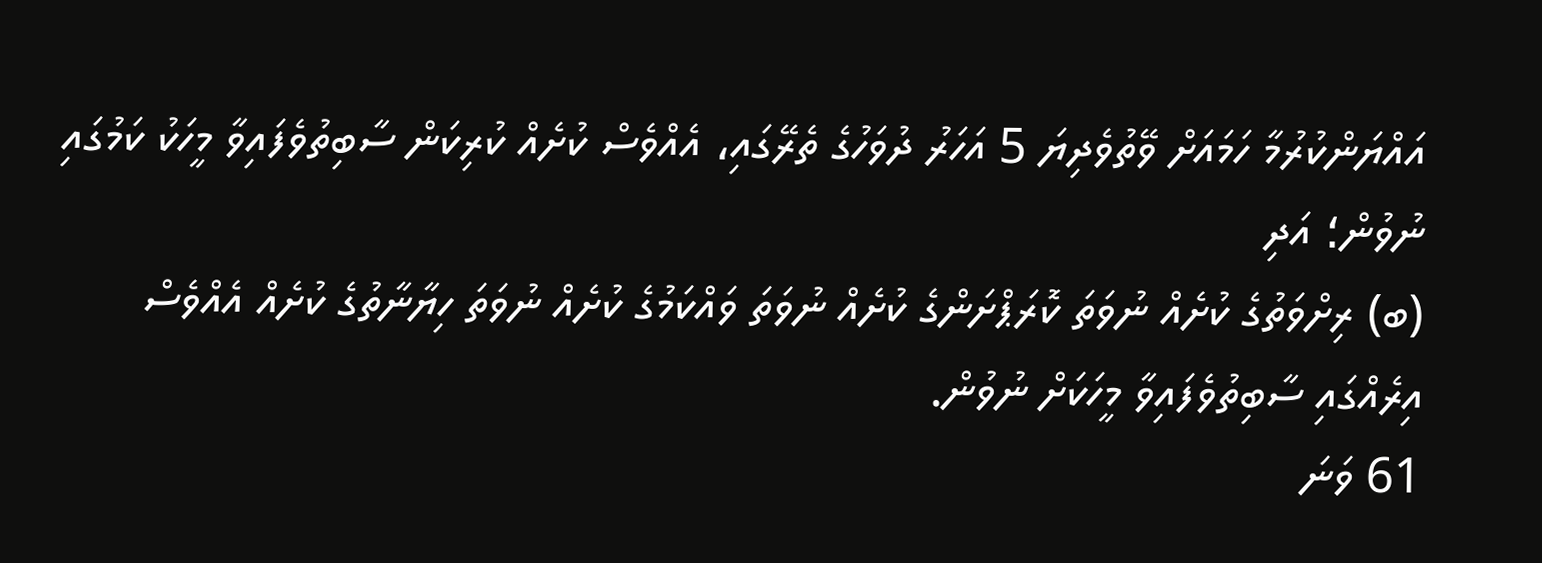އައްޔަންކުރުމާ ހަމައަށް ވޭތުވެދިޔަ 5 އަހަރު ދުވަހުގެ ތެރޭގައި، އެއްވެސް ކުށެއް ކުރިކަން ސާބިތުވެފައިވާ މީހަކު ކަމުގައި ނުވުން؛ އަދި
(ބ) ރިށްވަތުގެ ކުށެއް ނުވަތަ ކޮރަޕްށަންގެ ކުށެއް ނުވަތަ ވައްކަމުގެ ކުށެއް ނުވަތަ ހިޔާނާތުގެ ކުށެއް އެއްވެސް އިރެއްގައި ސާބިތުވެފައިވާ މީހަކަށް ނުވުން.
61 ވަނަ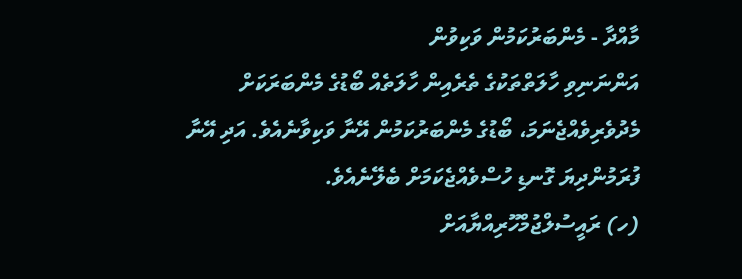މާއްދާ - މެންބަރުކަމުން ވަކިވުން
އަންނަނިވި ހާލަތްތަކުގެ ތެރެއިން ހާލަތެއް ބޯޑުގެ މެންބަރަކަށް މެދުވެރިވެއްޖެނަމަ، ބޯޑުގެ މެންބަރުކަމުން އޭނާ ވަކިވާނެއެވެ. އަދި އޭނާ ފުރަމުންދިޔަ ގޮނޑި ހުސްވެއްޖެކަމަށް ބެލޭނެއެވެ.
(ހ) ރައީސުލްޖުމްހޫރިއްޔާއަށް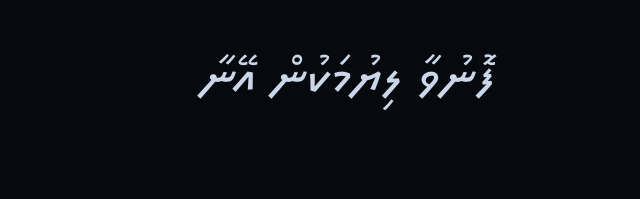ފޮނުވާ ލިޔުމަކުން އޭނާ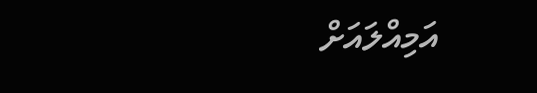އަމިއްލައަށް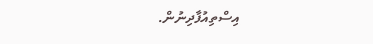އިސްތިއުފާދިނުން.